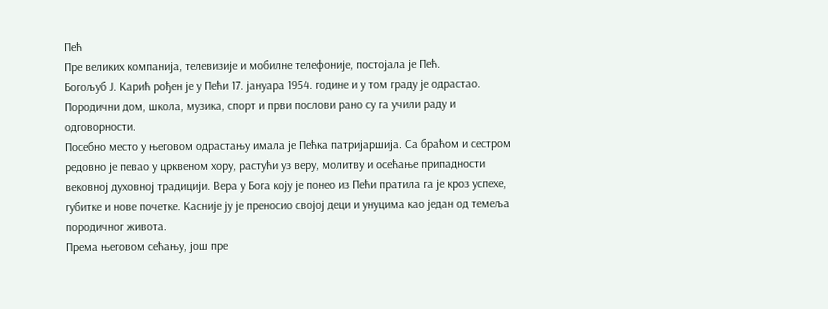Пећ
Пре великих компанија, телевизије и мобилне телефоније, постојала је Пећ.
Богољуб Ј. Карић рођен је у Пећи 17. јануара 1954. године и у том граду је одрастао. Породични дом, школа, музика, спорт и први послови рано су га учили раду и одговорности.
Посебно место у његовом одрастању имала је Пећка патријаршија. Са браћом и сестром редовно је певао у црквеном хору, растући уз веру, молитву и осећање припадности вековној духовној традицији. Вера у Бога коју је понео из Пећи пратила га је кроз успехе, губитке и нове почетке. Касније ју је преносио својој деци и унуцима као један од темеља породичног живота.
Према његовом сећању, још пре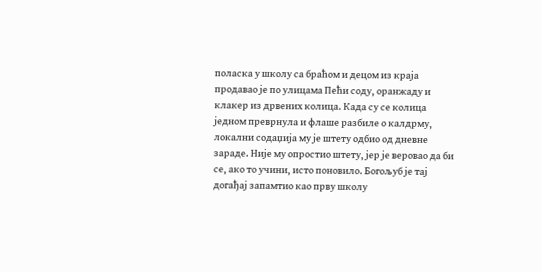поласка у школу са браћом и децом из краја продавао је по улицама Пећи соду, оранжаду и клакер из дрвених колица. Када су се колица једном преврнула и флаше разбиле о калдрму, локални содаџија му је штету одбио од дневне зараде. Није му опростио штету, јер је веровао да би се, ако то учини, исто поновило. Богољуб је тај догађај запамтио као прву школу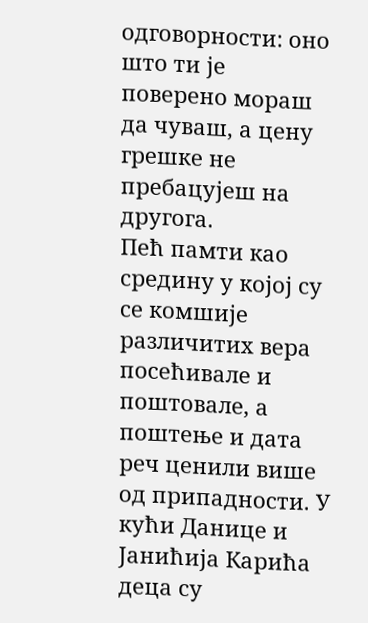одговорности: оно што ти је поверено мораш да чуваш, а цену грешке не пребацујеш на другога.
Пећ памти као средину у којој су се комшије различитих вера посећивале и поштовале, а поштење и дата реч ценили више од припадности. У кући Данице и Јанићија Карића деца су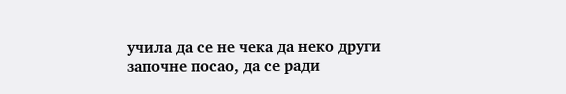учила да се не чека да неко други започне посао, да се ради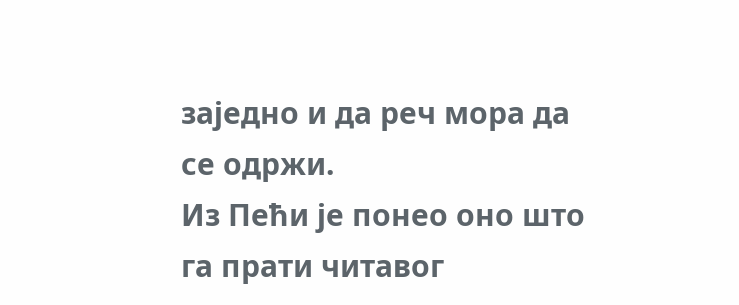заједно и да реч мора да се одржи.
Из Пећи је понео оно што га прати читавог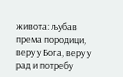живота: љубав према породици, веру у Бога, веру у рад и потребу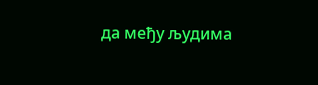да међу људима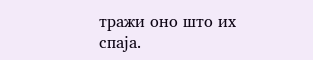тражи оно што их спаја.